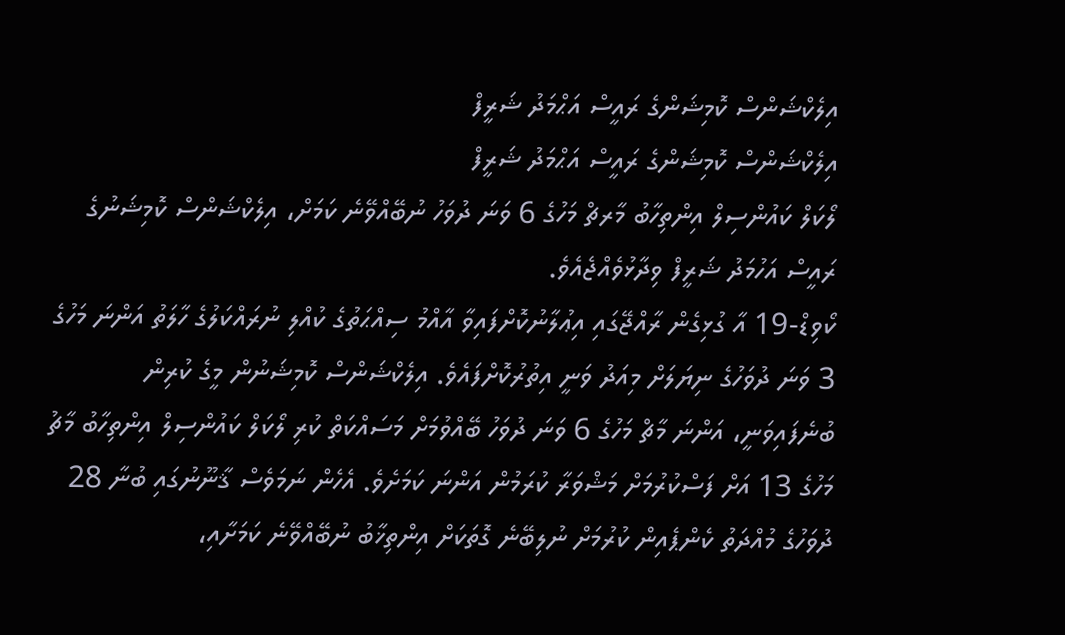އިލެކްޝަންސް ކޮމިޝަންގެ ރައީސް އަޙްމަދު ޝަރީފް
އިލެކްޝަންސް ކޮމިޝަންގެ ރައީސް އަޙްމަދު ޝަރީފް
ލޯކަލް ކައުންސިލް އިންތިހާބު މާރޗް މަހުގެ 6 ވަނަ ދުވަހު ނުބޭއްވޭނެ ކަމަށް، އިލެކްޝަންސް ކޮމިޝަނުގެ ރައީސް އަހުމަދު ޝަރީފް ވިދާޅުވެއްޖެއެވެ.
ކޯވިޑް-19 އާ ގުޅިގެން ރާއްޖޭގައި އިޢުލާނުކޮށްފައިވާ އާއްމު ސިއްޙަތުގެ ކުއްލި ނުރައްކަލުގެ ހާލަތު އަންނަ މަހުގެ 3 ވަނަ ދުވަހުގެ ނިޔަލަށް މިއަދު ވަނީ އިތުރުކޮށްފައެވެ. އިލެކްޝަންސް ކޮމިޝަނުން މީގެ ކުރިން ބުނެފައިވަނީ، އަންނަ މާޗް މަހުގެ 6 ވަނަ ދުވަހު ބޭއްވުމަށް މަސައްކަތް ކުރި ލޯކަލް ކައުންސިލް އިންތިހާބު މާޗު މަހުގެ 13 އަށް ފަސްކުރުމަށް މަޝްވަރާ ކުރަމުން އަންނަ ކަމަށެވެ. އެހެން ނަމަވެސް ޤާނޫނުގައި ބުނާ 28 ދުވަހުގެ މުއްދަތު ކެންޕެއިން ކުރުމަށް ނުލިބޭނެ ގޮތަކަށް އިންތިޚާބު ނުބޭއްވޭނެ ކަމަށާއި،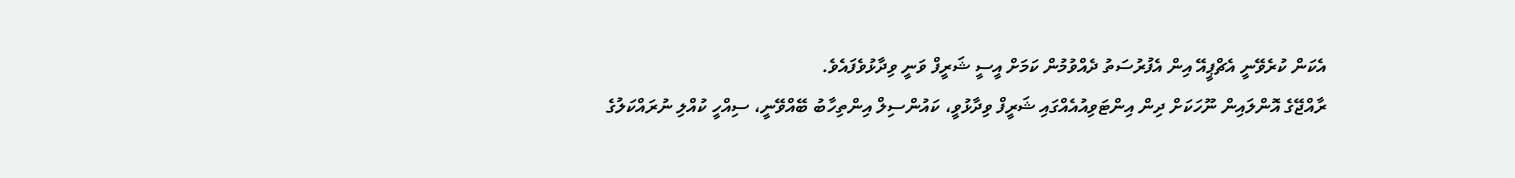އެކަން ކުރެވޭނީ އެޗްޕީއޭ އިން އެފުރުސަތު ދެއްވުމުން ކަމަށް އީސީ ޝަރީފް ވަނީ ވިދާޅުވެފައެވެ.
ރާއްޖޭގެ އޮންލައިން ނޫހަކަށް ދިން އިންޓަވިއުއެއްގައި ޝަރީފް ވިދާޅުވީ، ކައުންސިލް އިންތިހާބު ބޭއްވޭނީ، ސިއްހީ ކުއްލި ނުރައްކަލުގެ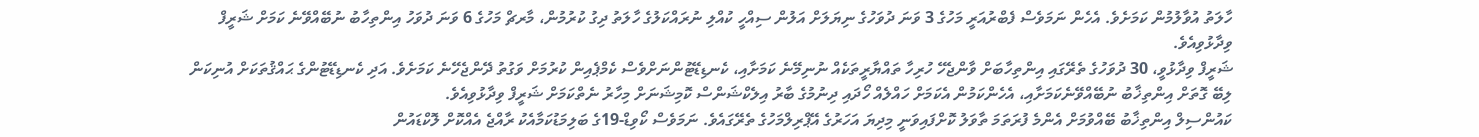ހާލަތު އުވާލުމުން ކަމަށެވެ. އެހެން ނަމަވެސް ފެބްރުއަރީ މަހުގެ 3 ވަނަ ދުވަހުގެ ނިޔަލަށް އަލުން ސިއްހީ ކުއްލި ނުރައްކަލުގެ ހާލަތު ދިގު ކުރުމުން، މާރޗް މަހުގެ 6 ވަނަ ދުވަހު އިންތިހާބު ނުބޭއްވޭނެ ކަމަށް ޝަރީފް ވިދާޅުވިއެވެ.
ޝަރީފް ވިދާޅުވީ، 30 ދުވަހުގެ ތެރޭގައި އިންތިހާބަށް ވާންޖެހޭ ހުރިހާ ތައްޔާރީތަކެއް ނުނިމޭނެ ކަމަށާއި، ކެނޑިޑޭޓުންނަށްވެސް ކެމްޕެއިން ކުރުމަށް ވަގުތު ދޭންޖެހޭނެ ކަމަށެވެ. އަދި ކެނޑިޑޭޓުންގެ ޙައްޤުތަކަށް އުނިކަން ލިބޭ ގޮތަށް އިންތިޚާބު ނުބޭއްވޭނެކަމަށާއި، އެހެންކަމުން އެކަމަށް ހައްލެއް ހޯދައި ދިނުމުގެ ބާރު އިލެކްޝަންސް ކޮމިޝަނަށް މިހާރު ނެތްކަމަށް ޝަރީފް ވިދާޅުވިއެވެ.
ކައުންސިލް އިންތިޚާބު ބޭއްވުމަށް އެންމެ ފުރަތަމަ ތާވަލު ކޮށްފައިވަނީ މިދިޔަ އަހަރުގެ އޭޕްރިލްމަހުގެ ތެރޭގައެވެ. ނަމަވެސް ކޯވިޑް-19ގެ ބަލިމަޑުކަމާއެކު ރާއްޖެ އެއްކޮށް ލޮކްޑައުން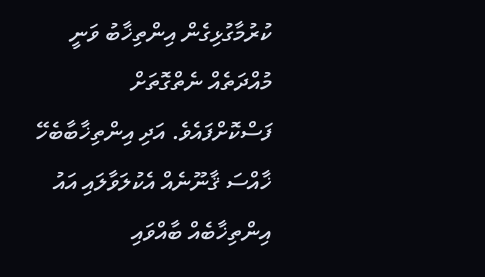ކުރުމާގުޅިގެން އިންތިޚާބު ވަނީ މުއްދަތެއް ނެތްގޮތަށް ފަސްކޮށްފައެވެ. އަދި އިންތިޚާބާބެހޭ ޚާއްސަ ޤާނޫނެއް އެކުލަވާލައި އައު އިންތިޚާބެއް ބާއްވައި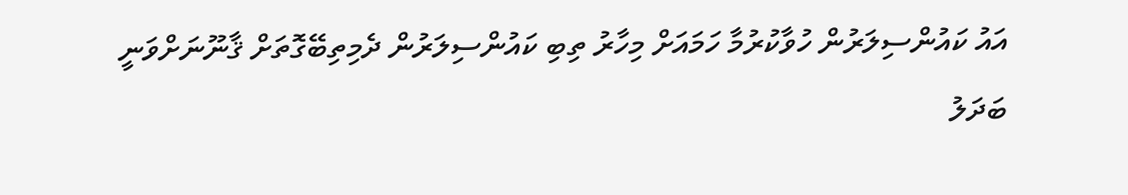އައު ކައުންސިލަރުން ހުވާކުރުމާ ހަމައަށް މިހާރު ތިބި ކައުންސިލަރުން ދެމިތިބޭގޮތަށް ޤާނޫނަށްވަނީ ބަދަލު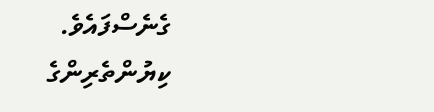ގެނެސްފައެވެ.
ކިޔުންތެރިންގެ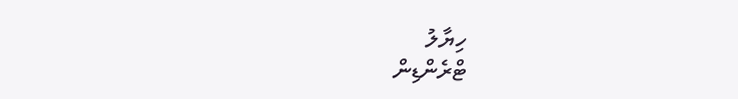ހިޔާލު
ޓްރެންޑިން